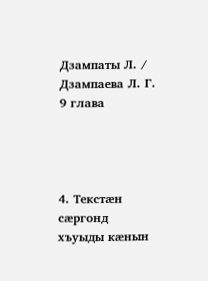Дзампаты Л. / Дзампаева Л. Г. 9 глава




4. Текстæн сæргонд хъуыды кæнын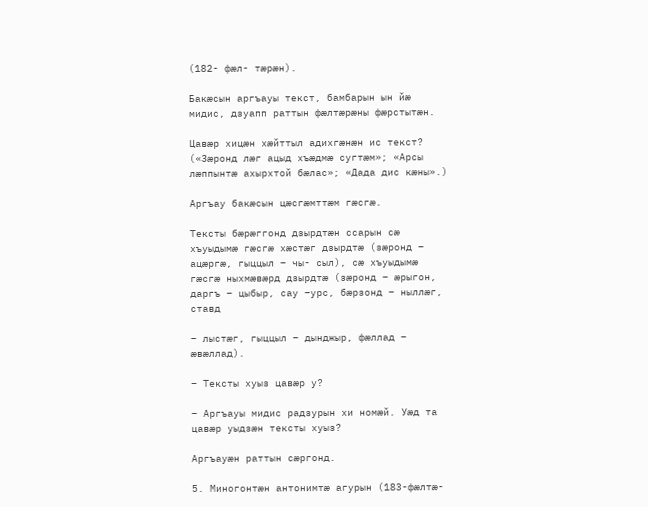(182- фæл- тæрæн).

Бакæсын аргъауы текст, бамбарын ын йæ мидис, дзуапп раттын фæлтæрæны фæрстытæн.

Цавæр хицæн хæйттыл адихгæнæн ис текст? («Зæронд лæг ацыд хъæдмæ сугтæм»; «Арсы лæппынтæ ахырхтой бæлас»; «Дада дис кæны».)

Аргъау бакæсын цæсгæмттæм гæсгæ.

Тексты бæрæггонд дзырдтæн ссарын сæ хъуыдымæ гæсгæ хæстæг дзырдтæ (зæронд – ацæргæ, гыццыл – чы- сыл), сæ хъуыдымæ гæсгæ ныхмæвæрд дзырдтæ (зæронд – æрыгон, даргъ – цыбыр, сау –урс, бæрзонд – ныллæг, ставд

– лыстæг, гыццыл – дынджыр, фæллад – æвæллад).

– Тексты хуыз цавæр у?

– Аргъауы мидис радзурын хи номæй. Уæд та цавæр уыдзæн тексты хуыз?

Аргъауæн раттын сæргонд.

5. Миногонтæн антонимтæ агурын (183-фæлтæ-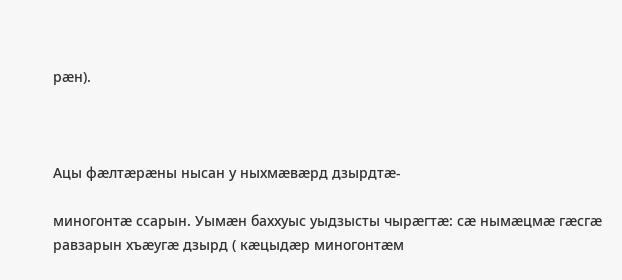рæн).



Ацы фæлтæрæны нысан у ныхмæвæрд дзырдтæ-

миногонтæ ссарын. Уымæн баххуыс уыдзысты чырæгтæ: сæ нымæцмæ гæсгæ равзарын хъæугæ дзырд ( кæцыдæр миногонтæм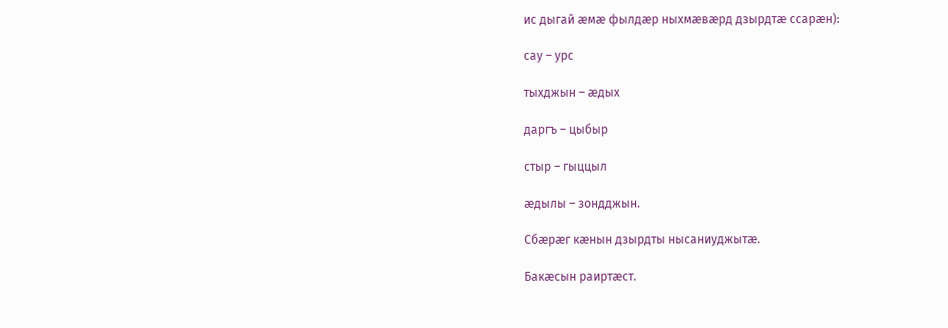ис дыгай æмæ фылдæр ныхмæвæрд дзырдтæ ссарæн):

сау – урс

тыхджын – æдых

даргъ – цыбыр

стыр – гыццыл

æдылы – зондджын.

Сбæрæг кæнын дзырдты нысаниуджытæ.

Бакæсын раиртæст.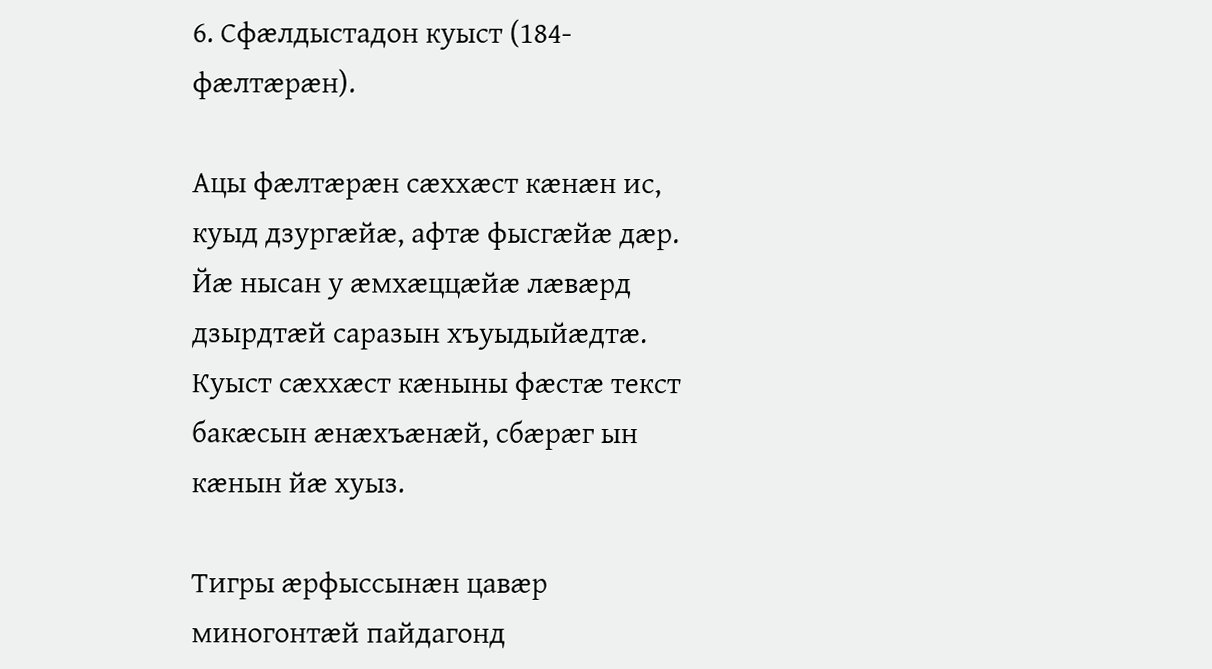6. Сфæлдыстадон куыст (184- фæлтæрæн).

Ацы фæлтæрæн сæххæст кæнæн ис, куыд дзургæйæ, афтæ фысгæйæ дæр. Йæ нысан у æмхæццæйæ лæвæрд дзырдтæй саразын хъуыдыйæдтæ. Куыст сæххæст кæныны фæстæ текст бакæсын æнæхъæнæй, сбæрæг ын кæнын йæ хуыз.

Тигры æрфыссынæн цавæр миногонтæй пайдагонд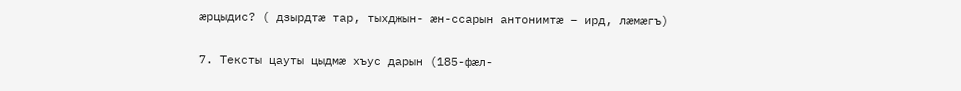æрцыдис? ( дзырдтæ тар, тыхджын- æн-ссарын антонимтæ – ирд, лæмæгъ)

7. Тексты цауты цыдмæ хъус дарын (185-фæл-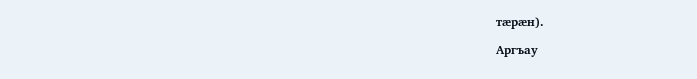тæрæн).

Аргъау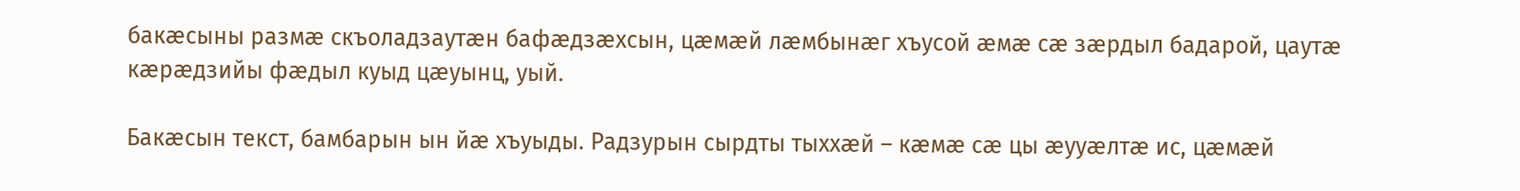бакæсыны размæ скъоладзаутæн бафæдзæхсын, цæмæй лæмбынæг хъусой æмæ сæ зæрдыл бадарой, цаутæ кæрæдзийы фæдыл куыд цæуынц, уый.

Бакæсын текст, бамбарын ын йæ хъуыды. Радзурын сырдты тыххæй – кæмæ сæ цы æууæлтæ ис, цæмæй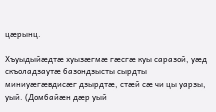цæрынц.

Хъуыдыйæдтæ хуызæгмæ гæсгæ куы саразой, уæд скъоладзаутæ базондзысты сырдты миниуæгæвдисæг дзырдтæ, стæй сæ чи цы уарзы, уый. (Домбайæн дæр уый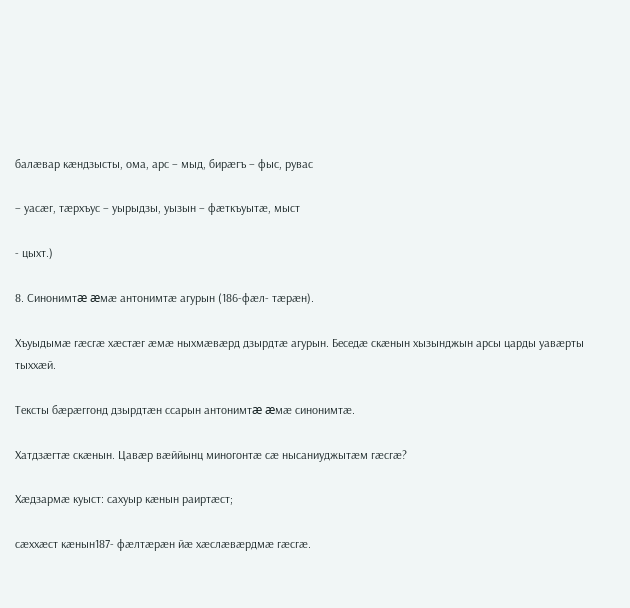балæвар кæндзысты, ома, арс – мыд, бирæгъ – фыс, рувас

– уасæг, тæрхъус – уырыдзы, уызын – фæткъуытæ, мыст

- цыхт.)

8. Синонимтæ æмæ антонимтæ агурын (186-фæл- тæрæн).

Хъуыдымæ гæсгæ хæстæг æмæ ныхмæвæрд дзырдтæ агурын. Беседæ скæнын хызынджын арсы царды уавæрты тыххæй.

Тексты бæрæггонд дзырдтæн ссарын антонимтæ æмæ синонимтæ.

Хатдзæгтæ скæнын. Цавæр вæййынц миногонтæ сæ нысаниуджытæм гæсгæ?

Хæдзармæ куыст: сахуыр кæнын раиртæст;

сæххæст кæнын187- фæлтæрæн йæ хæслæвæрдмæ гæсгæ.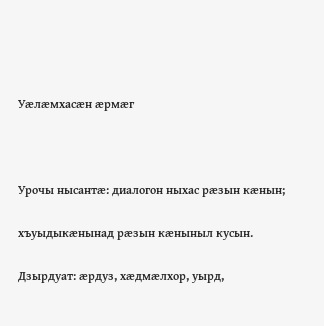Уæлæмхасæн æрмæг



Урочы нысантæ: диалогон ныхас рæзын кæнын;

хъуыдыкæнынад рæзын кæныныл кусын.

Дзырдуат: æрдуз, хæдмæлхор, уырд,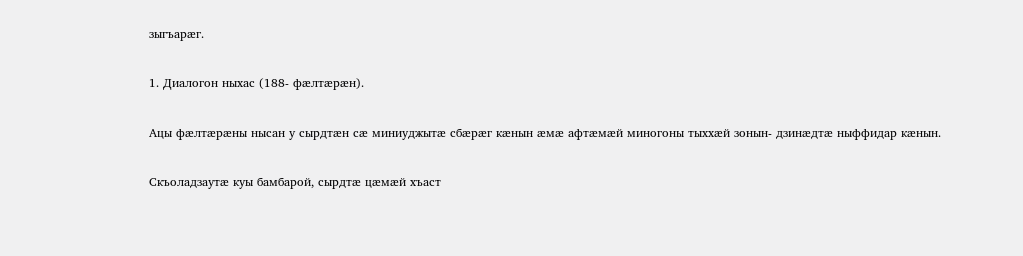зыгъарæг.

1. Диалогон ныхас (188- фæлтæрæн).

Ацы фæлтæрæны нысан у сырдтæн сæ миниуджытæ сбæрæг кæнын æмæ афтæмæй миногоны тыххæй зонын- дзинæдтæ ныффидар кæнын.

Скъоладзаутæ куы бамбарой, сырдтæ цæмæй хъаст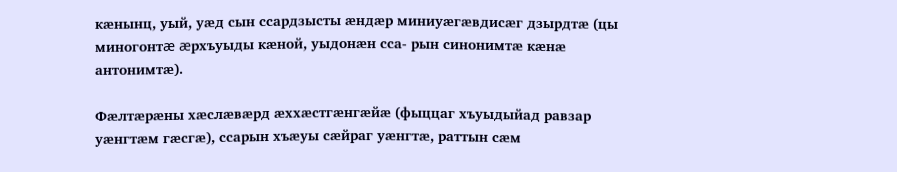кæнынц, уый, уæд сын ссардзысты æндæр миниуæгæвдисæг дзырдтæ (цы миногонтæ æрхъуыды кæной, уыдонæн сса- рын синонимтæ кæнæ антонимтæ).

Фæлтæрæны хæслæвæрд æххæстгæнгæйæ (фыццаг хъуыдыйад равзар уæнгтæм гæсгæ), ссарын хъæуы сæйраг уæнгтæ, раттын сæм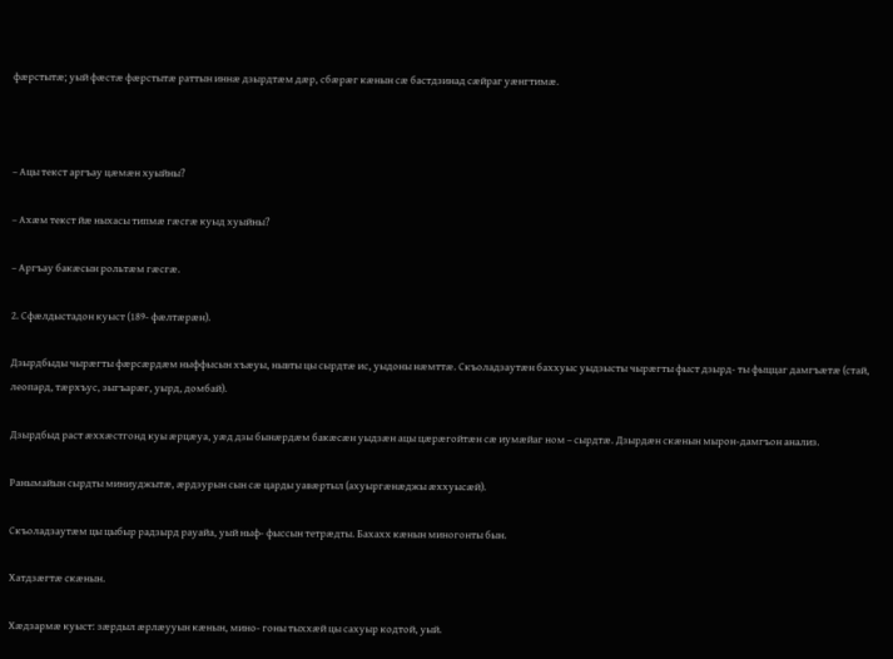фæрстытæ; уый фæстæ фæрстытæ раттын иннæ дзырдтæм дæр, сбæрæг кæнын сæ бастдзинад сæйраг уæнгтимæ.



– Ацы текст аргъау цæмæн хуыйны?

– Ахæм текст йæ ныхасы типмæ гæсгæ куыд хуыйны?

– Аргъау бакæсын рольтæм гæсгæ.

2. Сфæлдыстадон куыст (189- фæлтæрæн).

Дзырдбыды чырæгты фæрсæрдæм ныффысын хъæуы, нывты цы сырдтæ ис, уыдоны нæмттæ. Скъоладзаутæн баххуыс уыдзысты чырæгты фыст дзырд- ты фыццаг дамгъæтæ (стай, леопард, тæрхъус, зыгъарæг, уырд, домбай).

Дзырдбыд раст æххæстгонд куы æрцæуа, уæд дзы бынæрдæм бакæсæн уыдзæн ацы цæрæгойтæн сæ иумæйаг ном – сырдтæ. Дзырдæн скæнын мырон-дамгъон анализ.

Ранымайын сырдты миниуджытæ, æрдзурын сын сæ царды уавæртыл (ахуыргæнæджы æххуысæй).

Скъоладзаутæм цы цыбыр радзырд рауайа, уый ныф- фыссын тетрæдты. Бахахх кæнын миногонты бын.

Хатдзæгтæ скæнын.

Хæдзармæ куыст: зæрдыл æрлæууын кæнын, мино- гоны тыххæй цы сахуыр кодтой, уый.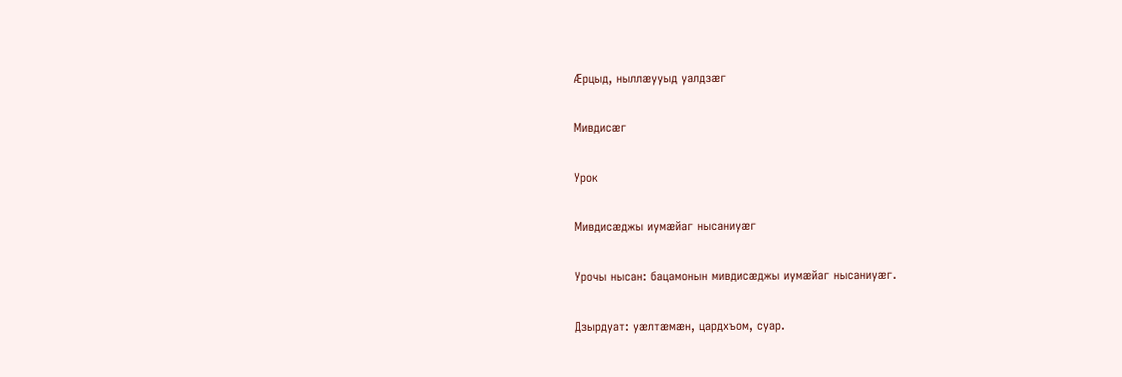Æрцыд, ныллæууыд уалдзæг

Мивдисæг

Урок

Мивдисæджы иумæйаг нысаниуæг

Урочы нысан: бацамонын мивдисæджы иумæйаг нысаниуæг.

Дзырдуат: уæлтæмæн, цардхъом, суар.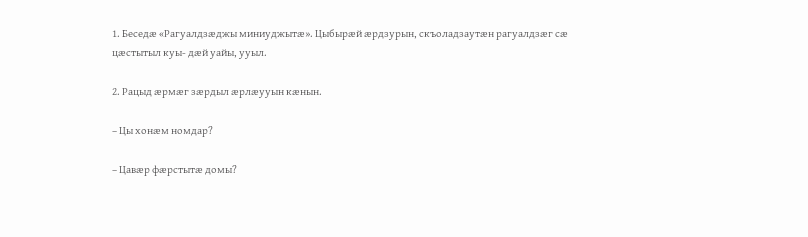1. Беседæ «Рагуалдзæджы миниуджытæ». Цыбырæй æрдзурын, скъоладзаутæн рагуалдзæг сæ цæстытыл куы- дæй уайы, ууыл.

2. Рацыд æрмæг зæрдыл æрлæууын кæнын.

– Цы хонæм номдар?

– Цавæр фæрстытæ домы?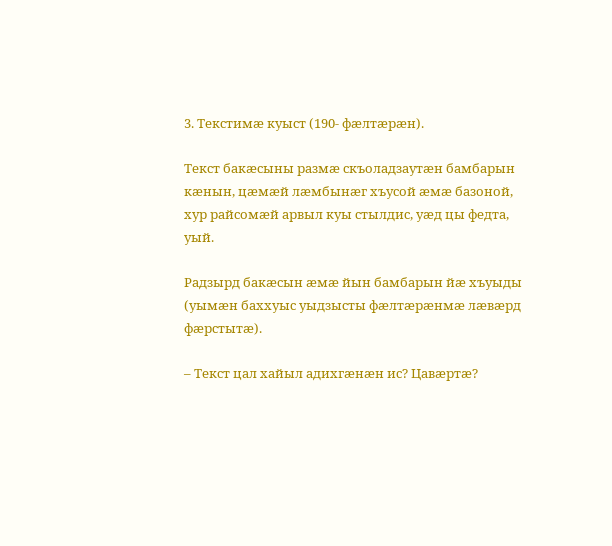3. Текстимæ куыст (190- фæлтæрæн).

Текст бакæсыны размæ скъоладзаутæн бамбарын кæнын, цæмæй лæмбынæг хъусой æмæ базоной, хур райсомæй арвыл куы стылдис, уæд цы федта, уый.

Радзырд бакæсын æмæ йын бамбарын йæ хъуыды (уымæн баххуыс уыдзысты фæлтæрæнмæ лæвæрд фæрстытæ).

– Текст цал хайыл адихгæнæн ис? Цавæртæ?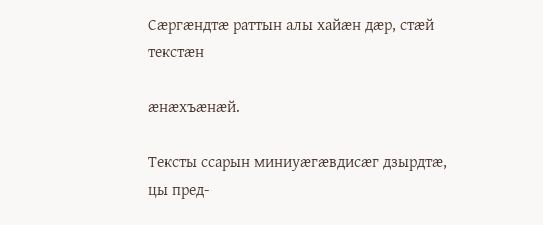Сæргæндтæ раттын алы хайæн дæр, стæй текстæн

æнæхъæнæй.

Тексты ссарын миниуæгæвдисæг дзырдтæ, цы пред-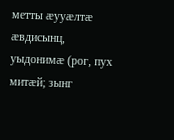метты æууæлтæ æвдисынц, уыдонимæ (рог, пух митæй; зынг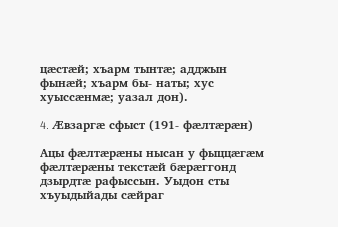цæстæй; хъарм тынтæ; адджын фынæй; хъарм бы- наты; хус хуыссæнмæ; уазал дон).

4. Æвзаргæ сфыст (191- фæлтæрæн)

Ацы фæлтæрæны нысан у фыццæгæм фæлтæрæны текстæй бæрæггонд дзырдтæ рафыссын. Уыдон сты хъуыдыйады сæйраг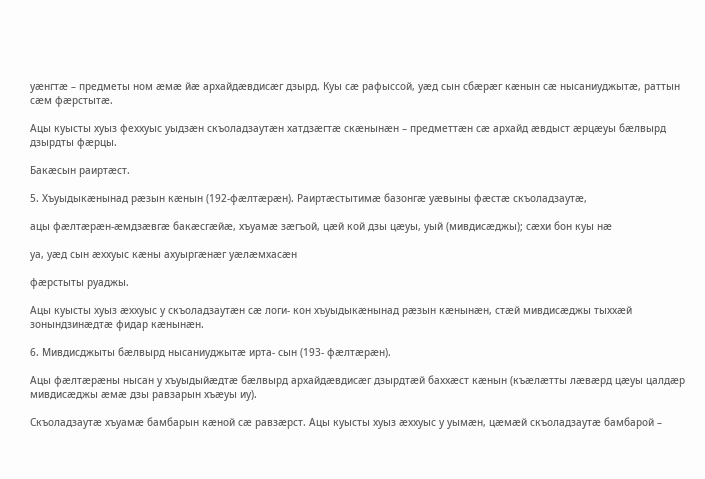уæнгтæ – предметы ном æмæ йæ архайдæвдисæг дзырд. Куы сæ рафыссой, уæд сын сбæрæг кæнын сæ нысаниуджытæ, раттын сæм фæрстытæ.

Ацы куысты хуыз феххуыс уыдзæн скъоладзаутæн хатдзæгтæ скæнынæн – предметтæн сæ архайд æвдыст æрцæуы бæлвырд дзырдты фæрцы.

Бакæсын раиртæст.

5. Хъуыдыкæнынад рæзын кæнын (192-фæлтæрæн). Раиртæстытимæ базонгæ уæвыны фæстæ скъоладзаутæ,

ацы фæлтæрæн-æмдзæвгæ бакæсгæйæ, хъуамæ зæгъой, цæй кой дзы цæуы, уый (мивдисæджы); сæхи бон куы нæ

уа, уæд сын æххуыс кæны ахуыргæнæг уæлæмхасæн

фæрстыты руаджы.

Ацы куысты хуыз æххуыс у скъоладзаутæн сæ логи- кон хъуыдыкæнынад рæзын кæнынæн, стæй мивдисæджы тыххæй зонындзинæдтæ фидар кæнынæн.

6. Мивдисджыты бæлвырд нысаниуджытæ ирта- сын (193- фæлтæрæн).

Ацы фæлтæрæны нысан у хъуыдыйæдтæ бæлвырд архайдæвдисæг дзырдтæй баххæст кæнын (къæлæтты лæвæрд цæуы цалдæр мивдисæджы æмæ дзы равзарын хъæуы иу).

Скъоладзаутæ хъуамæ бамбарын кæной сæ равзæрст. Ацы куысты хуыз æххуыс у уымæн, цæмæй скъоладзаутæ бамбарой –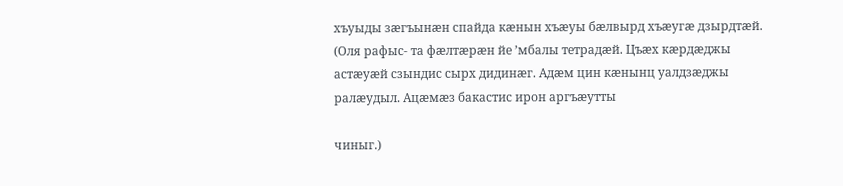хъуыды зæгъынæн спайда кæнын хъæуы бæлвырд хъæугæ дзырдтæй. (Оля рафыс- та фæлтæрæн йе ’мбалы тетрадæй. Цъæх кæрдæджы астæуæй сзындис сырх дидинæг. Адæм цин кæнынц уалдзæджы ралæудыл. Ацæмæз бакастис ирон аргъæутты

чиныг.)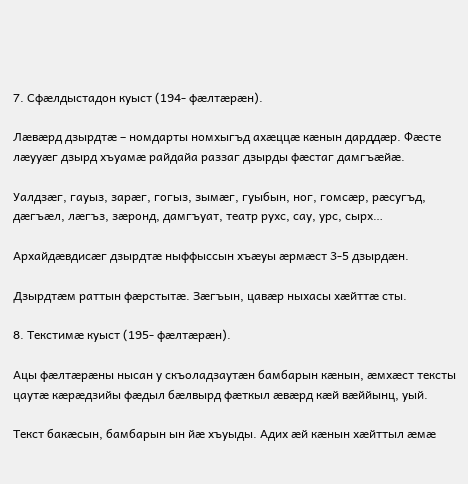7. Сфæлдыстадон куыст (194- фæлтæрæн).

Лæвæрд дзырдтæ – номдарты номхыгъд ахæццæ кæнын дарддæр. Фæсте лæууæг дзырд хъуамæ райдайа раззаг дзырды фæстаг дамгъæйæ.

Уалдзæг, гауыз, зарæг, гогыз, зымæг, гуыбын, ног, гомсæр, рæсугъд, дæгъæл, лæгъз, зæронд, дамгъуат, театр рухс, сау, урс, сырх…

Архайдæвдисæг дзырдтæ ныффыссын хъæуы æрмæст 3-5 дзырдæн.

Дзырдтæм раттын фæрстытæ. Зæгъын, цавæр ныхасы хæйттæ сты.

8. Текстимæ куыст (195- фæлтæрæн).

Ацы фæлтæрæны нысан у скъоладзаутæн бамбарын кæнын, æмхæст тексты цаутæ кæрæдзийы фæдыл бæлвырд фæткыл æвæрд кæй вæййынц, уый.

Текст бакæсын, бамбарын ын йæ хъуыды. Адих æй кæнын хæйттыл æмæ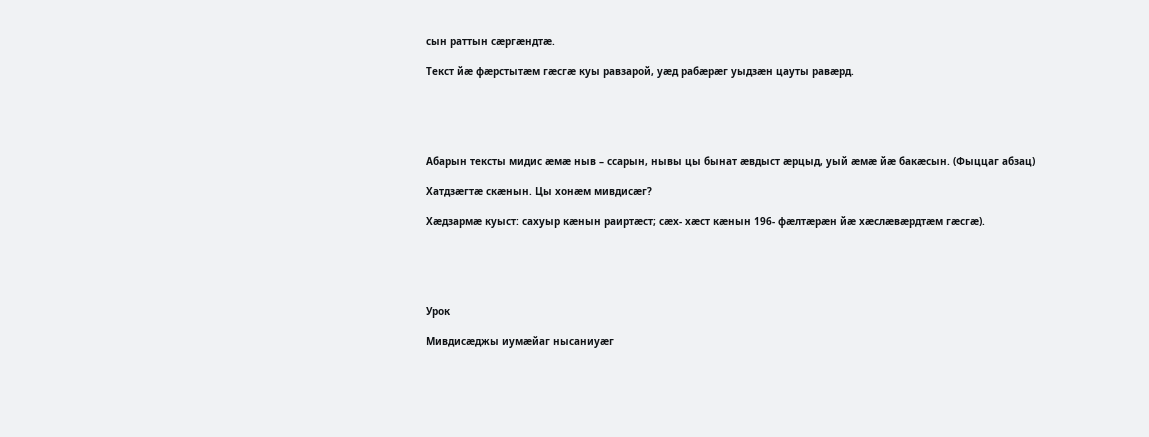сын раттын сæргæндтæ.

Текст йæ фæрстытæм гæсгæ куы равзарой, уæд рабæрæг уыдзæн цауты равæрд.





Абарын тексты мидис æмæ ныв – ссарын, нывы цы бынат æвдыст æрцыд, уый æмæ йæ бакæсын. (Фыццаг абзац)

Хатдзæгтæ скæнын. Цы хонæм мивдисæг?

Хæдзармæ куыст: сахуыр кæнын раиртæст; сæх- хæст кæнын 196- фæлтæрæн йæ хæслæвæрдтæм гæсгæ).





Урок

Мивдисæджы иумæйаг нысаниуæг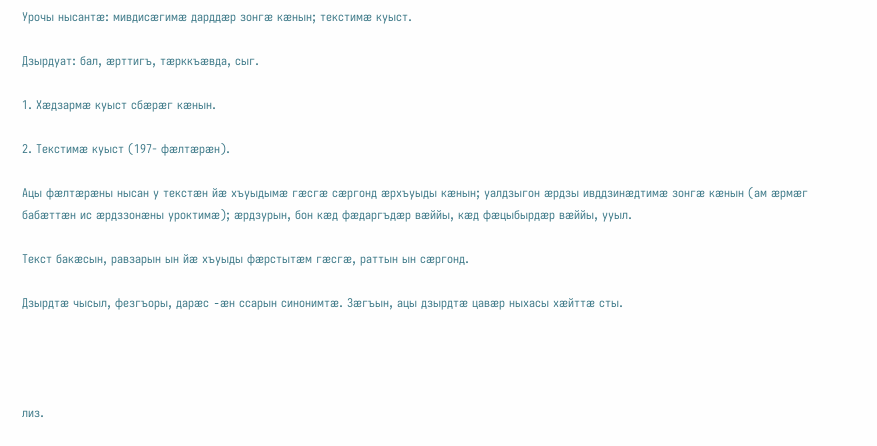Урочы нысантæ: мивдисæгимæ дарддæр зонгæ кæнын; текстимæ куыст.

Дзырдуат: бал, æрттигъ, тæрккъæвда, сыг.

1. Хæдзармæ куыст сбæрæг кæнын.

2. Текстимæ куыст (197- фæлтæрæн).

Ацы фæлтæрæны нысан у текстæн йæ хъуыдымæ гæсгæ сæргонд æрхъуыды кæнын; уалдзыгон æрдзы ивддзинæдтимæ зонгæ кæнын (ам æрмæг бабæттæн ис æрдззонæны уроктимæ); æрдзурын, бон кæд фæдаргъдæр вæййы, кæд фæцыбырдæр вæййы, ууыл.

Текст бакæсын, равзарын ын йæ хъуыды фæрстытæм гæсгæ, раттын ын сæргонд.

Дзырдтæ чысыл, фезгъоры, дарæс -æн ссарын синонимтæ. Зæгъын, ацы дзырдтæ цавæр ныхасы хæйттæ сты.




лиз.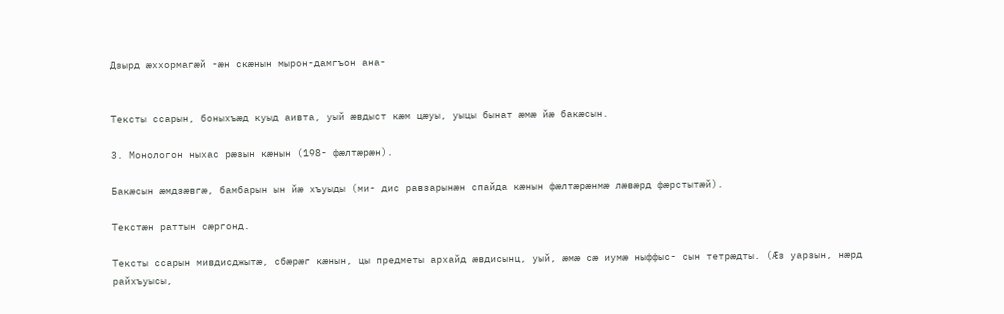Дзырд æххормагæй -æн скæнын мырон-дамгъон ана-


Тексты ссарын, боныхъæд куыд аивта, уый æвдыст кæм цæуы, уыцы бынат æмæ йæ бакæсын.

3. Монологон ныхас рæзын кæнын (198- фæлтæрæн).

Бакæсын æмдзæвгæ, бамбарын ын йæ хъуыды (ми- дис равзарынæн спайда кæнын фæлтæрæнмæ лæвæрд фæрстытæй).

Текстæн раттын сæргонд.

Тексты ссарын мивдисджытæ, сбæрæг кæнын, цы предметы архайд æвдисынц, уый, æмæ сæ иумæ ныффыс- сын тетрæдты. (Æз уарзын, нæрд райхъуысы,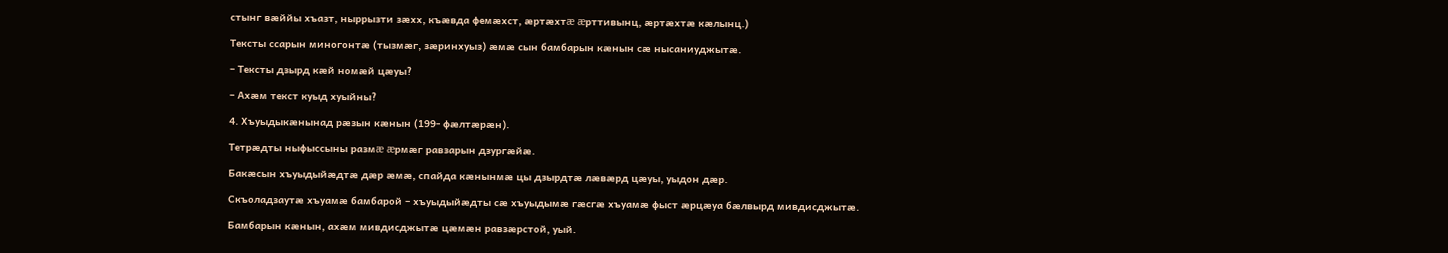стынг вæййы хъазт, ныррызти зæхх, къæвда фемæхст, æртæхтæ æрттивынц, æртæхтæ кæлынц.)

Тексты ссарын миногонтæ (тызмæг, зæринхуыз) æмæ сын бамбарын кæнын сæ нысаниуджытæ.

– Тексты дзырд кæй номæй цæуы?

– Ахæм текст куыд хуыйны?

4. Хъуыдыкæнынад рæзын кæнын (199- фæлтæрæн).

Тетрæдты ныфыссыны размæ æрмæг равзарын дзургæйæ.

Бакæсын хъуыдыйæдтæ дæр æмæ, спайда кæнынмæ цы дзырдтæ лæвæрд цæуы, уыдон дæр.

Скъоладзаутæ хъуамæ бамбарой – хъуыдыйæдты сæ хъуыдымæ гæсгæ хъуамæ фыст æрцæуа бæлвырд мивдисджытæ.

Бамбарын кæнын, ахæм мивдисджытæ цæмæн равзæрстой, уый.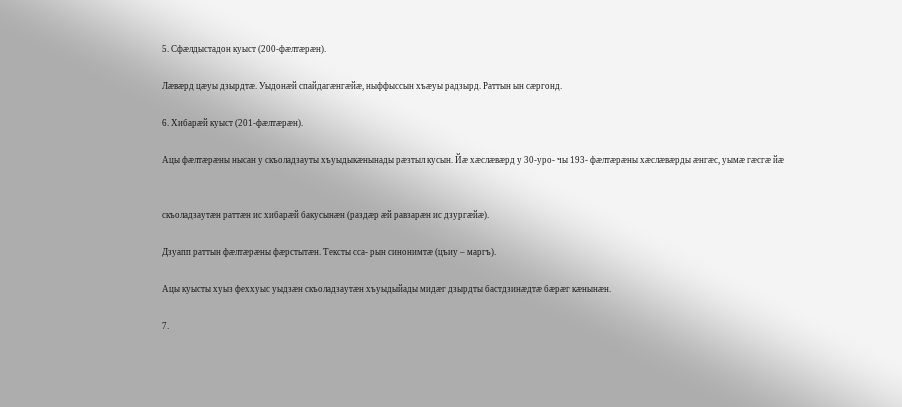5. Сфæлдыстадон куыст (200-фæлтæрæн).

Лæвæрд цæуы дзырдтæ. Уыдонæй спайдагæнгæйæ, ныффыссын хъæуы радзырд. Раттын ын сæргонд.

6. Хибарæй куыст (201-фæлтæрæн).

Ацы фæлтæрæны нысан у скъоладзауты хъуыдыкæнынады рæзтыл кусын. Йæ хæслæвæрд у 30-уро- чы 193- фæлтæрæны хæслæвæрды æнгæс, уымæ гæсгæ йæ


скъоладзаутæн раттæн ис хибарæй бакусынæн (раздæр æй равзарæн ис дзургæйæ).

Дзуапп раттын фæлтæрæны фæрстытæн. Тексты сса- рын синонимтæ (цъиу – маргъ).

Ацы куысты хуыз феххуыс уыдзæн скъоладзаутæн хъуыдыйады мидæг дзырдты бастдзинæдтæ бæрæг кæнынæн.

7.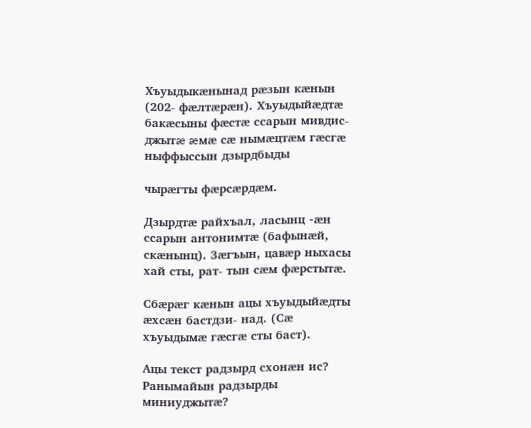Хъуыдыкæнынад рæзын кæнын (202- фæлтæрæн). Хъуыдыйæдтæ бакæсыны фæстæ ссарын мивдис- джытæ æмæ сæ нымæцтæм гæсгæ ныффыссын дзырдбыды

чырæгты фæрсæрдæм.

Дзырдтæ райхъал, ласынц -æн ссарын антонимтæ (бафынæй, скæнынц). Зæгъын, цавæр ныхасы хай сты, рат- тын сæм фæрстытæ.

Сбæрæг кæнын ацы хъуыдыйæдты æхсæн бастдзи- над. (Сæ хъуыдымæ гæсгæ сты баст).

Ацы текст радзырд схонæн ис? Ранымайын радзырды миниуджытæ?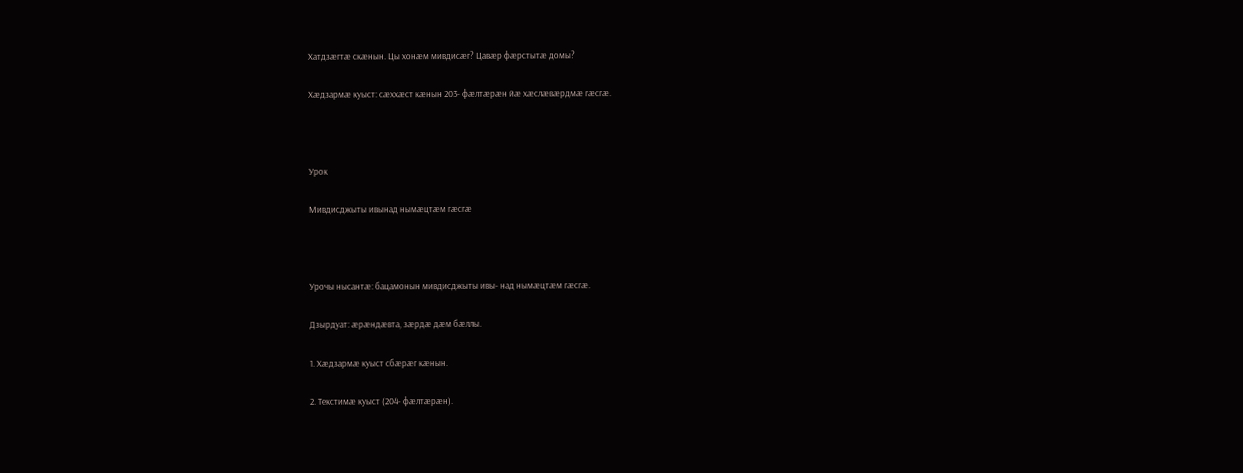Хатдзæгтæ скæнын. Цы хонæм мивдисæг? Цавæр фæрстытæ домы?

Хæдзармæ куыст: сæххæст кæнын 203- фæлтæрæн йæ хæслæвæрдмæ гæсгæ.



Урок

Мивдисджыты ивынад нымæцтæм гæсгæ



Урочы нысантæ: бацамонын мивдисджыты ивы- над нымæцтæм гæсгæ.

Дзырдуат: æрæндæвта, зæрдæ дæм бæллы.

1. Хæдзармæ куыст сбæрæг кæнын.

2. Текстимæ куыст (204- фæлтæрæн).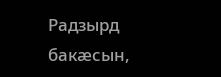Радзырд бакæсын,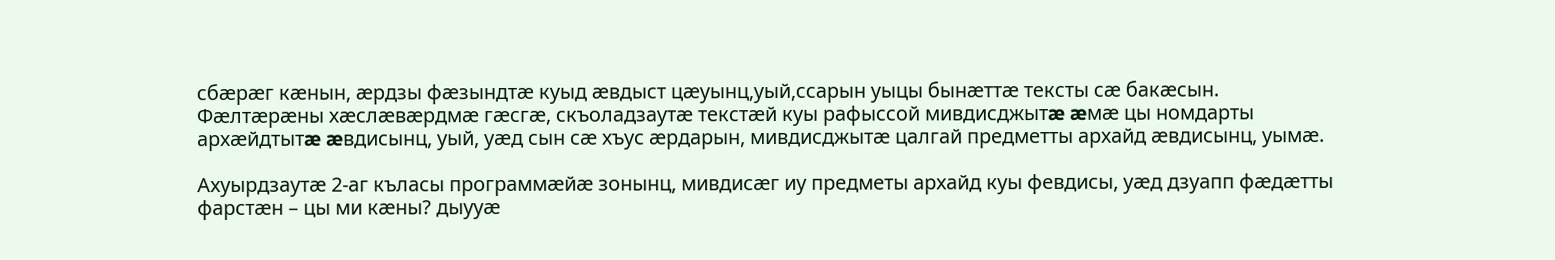сбæрæг кæнын, æрдзы фæзындтæ куыд æвдыст цæуынц,уый,ссарын уыцы бынæттæ тексты сæ бакæсын. Фæлтæрæны хæслæвæрдмæ гæсгæ, скъоладзаутæ текстæй куы рафыссой мивдисджытæ æмæ цы номдарты архæйдтытæ æвдисынц, уый, уæд сын сæ хъус æрдарын, мивдисджытæ цалгай предметты архайд æвдисынц, уымæ.

Ахуырдзаутæ 2-аг къласы программæйæ зонынц, мивдисæг иу предметы архайд куы февдисы, уæд дзуапп фæдæтты фарстæн – цы ми кæны? дыууæ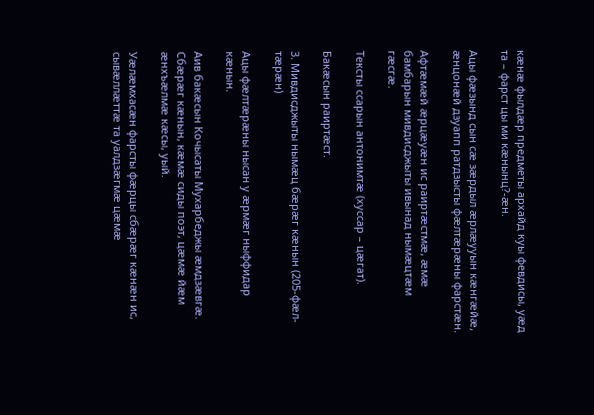кæнæ фылдæр предметы архайд куы февдисы, уæд та – фарст цы ми кæнынц?-æн.

Ацы фæзынд сын сæ зæрдыл æрлæууын кæнгæйæ, æнцонæй дзуапп ратдзысты фæлтæрæны фарстæн.

Афтæмæй æрцæуæн ис раиртæстмæ, æмæ бамбарын мивдисджыты ивынад нымæцтæм гæсгæ.

Тексты ссарын антонимтæ (хуссар – цæгат).

Бакæсын раиртæст.

3. Мивдисджыты нымæц бæрæг кæнын (205-фæл- тæрæн)

Ацы фæлтæрæны нысан у æрмæг ныффидар кæнын.

Аив бакæсын Кочысаты Мухарбеджы æмдзæвгæ. Сбæрæг кæнын, кæмæ сиды поэт, цæмæ йæм æнхъæлмæ кæсы, уый.

Уæлæмхасæн фарсты фæрцы сбæрæг кæнæн ис, сывæллæттæ та уалдзæгмæ цæмæ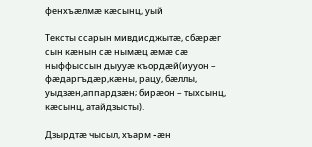фенхъæлмæ кæсынц, уый

Тексты ссарын мивдисджытæ, сбæрæг сын кæнын сæ нымæц æмæ сæ ныффыссын дыууæ къордæй(иууон – фæдаргъдæр,кæны, рацу, бæллы, уыдзæн,аппардзæн; бирæон – тыхсынц, кæсынц, атайдзысты).

Дзырдтæ чысыл, хъарм -æн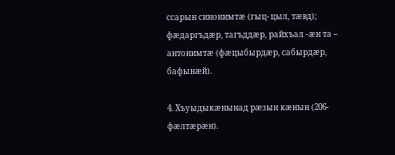ссарын синонимтæ (гыц- цыл, тæвд); фæдаргъдæр, тагъддæр, райхъал -æн та – антонимтæ (фæцыбырдæр, сабырдæр, бафынæй).

4. Хъуыдыкæнынад рæзын кæнын (206-фæлтæрæн).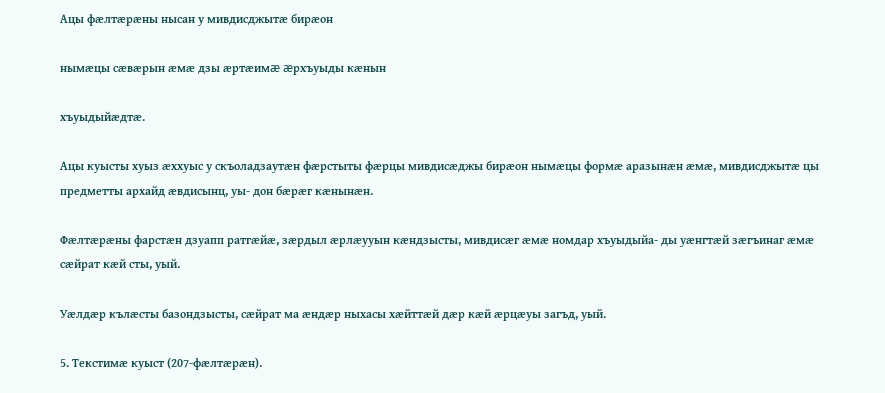Ацы фæлтæрæны нысан у мивдисджытæ бирæон

нымæцы сæвæрын æмæ дзы æртæимæ æрхъуыды кæнын

хъуыдыйæдтæ.

Ацы куысты хуыз æххуыс у скъоладзаутæн фæрстыты фæрцы мивдисæджы бирæон нымæцы формæ аразынæн æмæ, мивдисджытæ цы предметты архайд æвдисынц, уы- дон бæрæг кæнынæн.

Фæлтæрæны фарстæн дзуапп ратгæйæ, зæрдыл æрлæууын кæндзысты, мивдисæг æмæ номдар хъуыдыйа- ды уæнгтæй зæгъинаг æмæ сæйрат кæй сты, уый.

Уæлдæр кълæсты базондзысты, сæйрат ма æндæр ныхасы хæйттæй дæр кæй æрцæуы загъд, уый.

5. Текстимæ куыст (207-фæлтæрæн).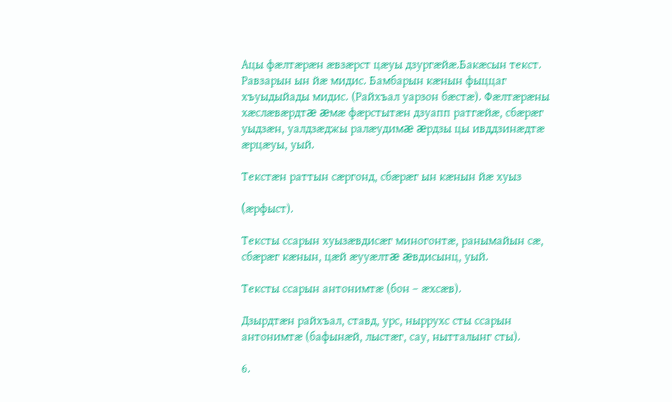Ацы фæлтæрæн æвзæрст цæуы дзургæйæ.Бакæсын текст. Равзарын ын йæ мидис. Бамбарын кæнын фыццаг хъуыдыйады мидис. (Райхъал уарзон бæстæ). Фæлтæрæны хæслæвæрдтæ æмæ фæрстытæн дзуапп ратгæйæ, сбæрæг уыдзæн, уалдзæджы ралæудимæ æрдзы цы ивддзинæдтæ æрцæуы, уый.

Текстæн раттын сæргонд, сбæрæг ын кæнын йæ хуыз

(æрфыст).

Тексты ссарын хуызæвдисæг миногонтæ, ранымайын сæ, сбæрæг кæнын, цæй æууæлтæ æвдисынц, уый.

Тексты ссарын антонимтæ (бон – æхсæв).

Дзырдтæн райхъал, ставд, урс, ныррухс сты ссарын антонимтæ (бафынæй, лыстæг, сау, нытталынг сты).

6.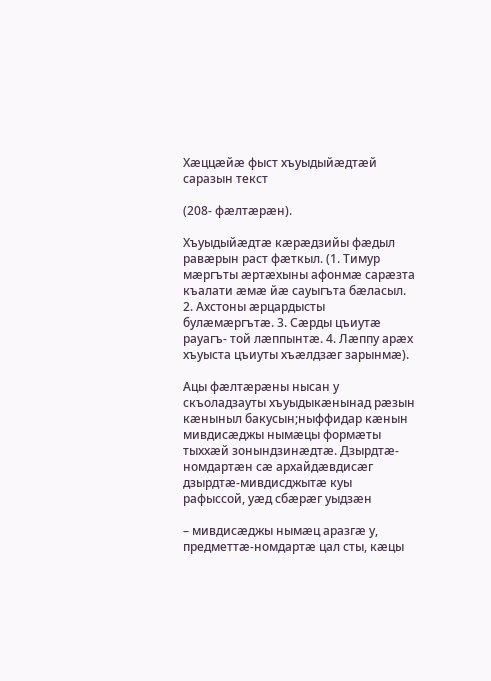Хæццæйæ фыст хъуыдыйæдтæй саразын текст

(208- фæлтæрæн).

Хъуыдыйæдтæ кæрæдзийы фæдыл равæрын раст фæткыл. (1. Тимур мæргъты æртæхыны афонмæ сарæзта къалати æмæ йæ сауыгъта бæласыл. 2. Ахстоны æрцардысты булæмæргътæ. 3. Сæрды цъиутæ рауагъ- той лæппынтæ. 4. Лæппу арæх хъуыста цъиуты хъæлдзæг зарынмæ).

Ацы фæлтæрæны нысан у скъоладзауты хъуыдыкæнынад рæзын кæныныл бакусын;ныффидар кæнын мивдисæджы нымæцы формæты тыххæй зонындзинæдтæ. Дзырдтæ-номдартæн сæ архайдæвдисæг дзырдтæ-мивдисджытæ куы рафыссой, уæд сбæрæг уыдзæн

– мивдисæджы нымæц аразгæ у, предметтæ-номдартæ цал сты, кæцы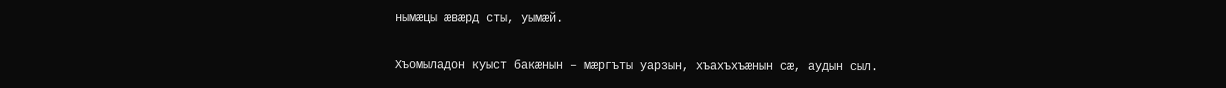нымæцы æвæрд сты, уымæй.

Хъомыладон куыст бакæнын – мæргъты уарзын, хъахъхъæнын сæ, аудын сыл.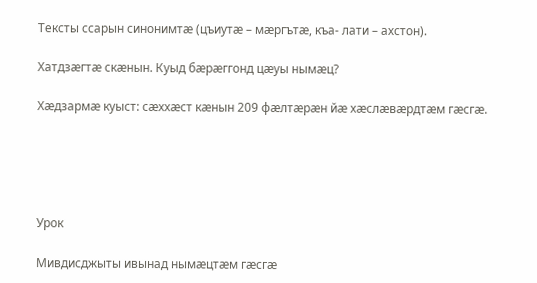Тексты ссарын синонимтæ (цъиутæ – мæргътæ, къа- лати – ахстон).

Хатдзæгтæ скæнын. Куыд бæрæггонд цæуы нымæц?

Хæдзармæ куыст: сæххæст кæнын 209 фæлтæрæн йæ хæслæвæрдтæм гæсгæ.





Урок

Мивдисджыты ивынад нымæцтæм гæсгæ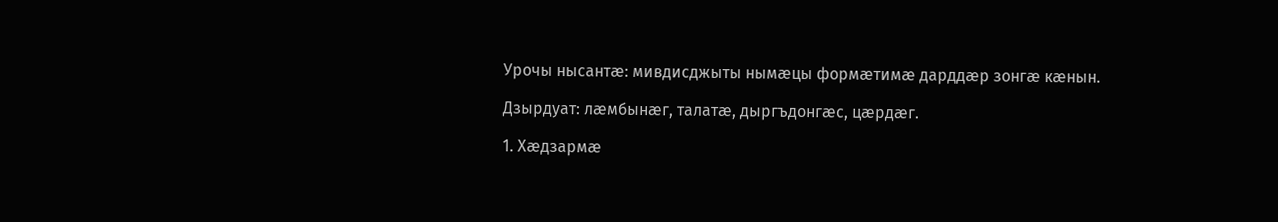Урочы нысантæ: мивдисджыты нымæцы формæтимæ дарддæр зонгæ кæнын.

Дзырдуат: лæмбынæг, талатæ, дыргъдонгæс, цæрдæг.

1. Хæдзармæ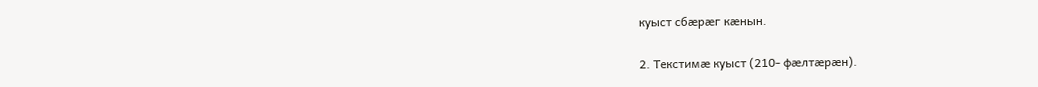куыст сбæрæг кæнын.

2. Текстимæ куыст (210- фæлтæрæн).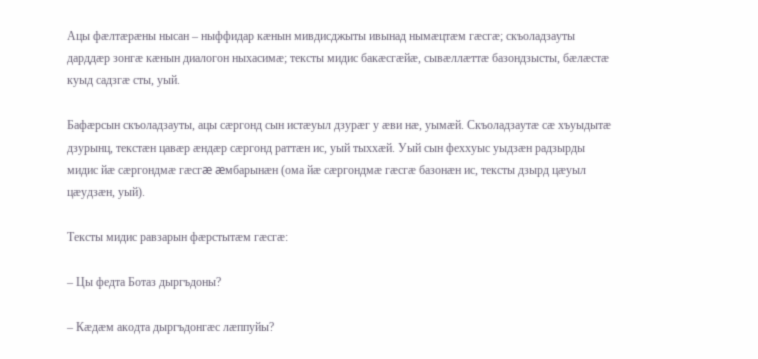Ацы фæлтæрæны нысан – ныффидар кæнын мивдисджыты ивынад нымæцтæм гæсгæ; скъоладзауты дарддæр зонгæ кæнын диалогон ныхасимæ; тексты мидис бакæсгæйæ, сывæллæттæ базондзысты, бæлæстæ куыд садзгæ сты, уый.

Бафæрсын скъоладзауты, ацы сæргонд сын истæуыл дзурæг у æви нæ, уымæй. Скъоладзаутæ сæ хъуыдытæ дзурынц, текстæн цавæр æндæр сæргонд раттæн ис, уый тыххæй. Уый сын феххуыс уыдзæн радзырды мидис йæ сæргондмæ гæсгæ æмбарынæн (ома йæ сæргондмæ гæсгæ базонæн ис, тексты дзырд цæуыл цæудзæн, уый).

Тексты мидис равзарын фæрстытæм гæсгæ:

– Цы федта Ботаз дыргъдоны?

– Кæдæм акодта дыргъдонгæс лæппуйы?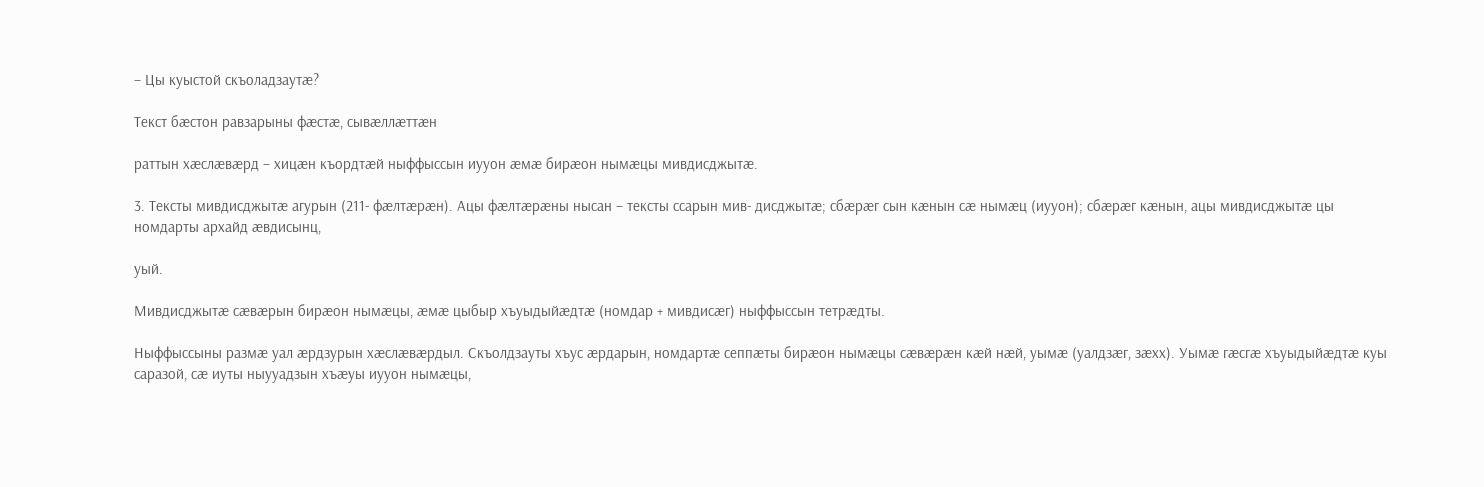– Цы куыстой скъоладзаутæ?

Текст бæстон равзарыны фæстæ, сывæллæттæн

раттын хæслæвæрд – хицæн къордтæй ныффыссын иууон æмæ бирæон нымæцы мивдисджытæ.

3. Тексты мивдисджытæ агурын (211- фæлтæрæн). Ацы фæлтæрæны нысан – тексты ссарын мив- дисджытæ; сбæрæг сын кæнын сæ нымæц (иууон); сбæрæг кæнын, ацы мивдисджытæ цы номдарты архайд æвдисынц,

уый.

Мивдисджытæ сæвæрын бирæон нымæцы, æмæ цыбыр хъуыдыйæдтæ (номдар + мивдисæг) ныффыссын тетрæдты.

Ныффыссыны размæ уал æрдзурын хæслæвæрдыл. Скъолдзауты хъус æрдарын, номдартæ сеппæты бирæон нымæцы сæвæрæн кæй нæй, уымæ (уалдзæг, зæхх). Уымæ гæсгæ хъуыдыйæдтæ куы саразой, сæ иуты ныууадзын хъæуы иууон нымæцы,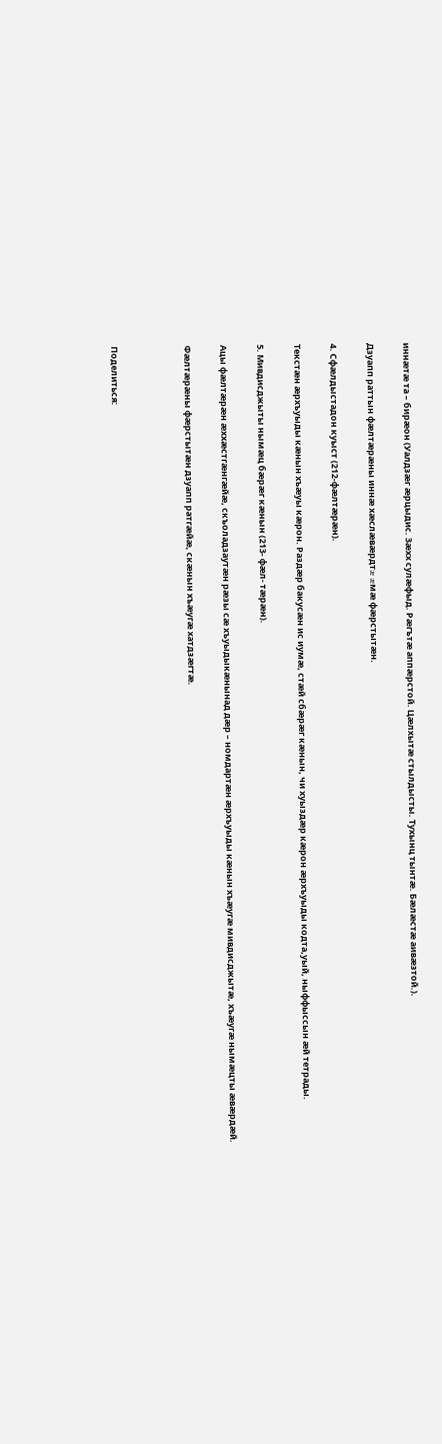иннæтæ та – бирæон (Уалдзæг æрцыдис. Зæхх сулæфыд. Рæгътæ аппæрстой. Цæлхытæ стылдысты. Тухынц тынтæ. Бæлæстæ аивæзтой.).

Дзуапп раттын фæлтæрæны иннæ хæслæвæрдтæ æмæ фæрстытæн.

4. Сфæлдыстадон куыст (212-фæлтæрæн).

Текстæн æрхъуыды кæнын хъæуы кæрон. Раздæр бакусæн ис иумæ, стæй сбæрæг кæнын, чи хуыздæр кæрон æрхъуыды кодта,уый, ныффыссын æй тетрады.

5. Мивдисджыты нымæц бæрæг кæнын (213- фæл- тæрæн).

Ацы фæлтæрæн æххæстгæнгæйæ, скъоладзаутæн рæзы сæ хъуыдыкæнынад дæр – номдартæн æрхъуыды кæнын хъæугæ мивдисджытæ, хъæугæ нымæцты æвæрдæй.

Фæлтæрæны фæрстытæн дзуапп ратгæйæ, скæнын хъæугæ хатдзæгтæ.



Поделиться: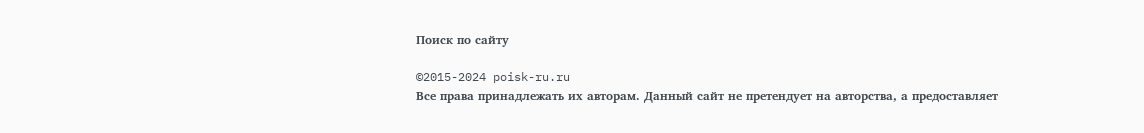Поиск по сайту

©2015-2024 poisk-ru.ru
Все права принадлежать их авторам. Данный сайт не претендует на авторства, а предоставляет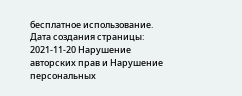бесплатное использование.
Дата создания страницы: 2021-11-20 Нарушение авторских прав и Нарушение персональных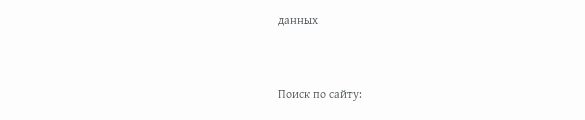данных


Поиск по сайту: